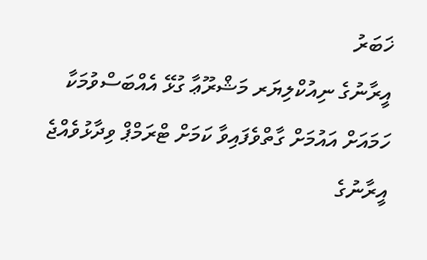ޚަބަރު
އީރާނުގެ ނިއުކްލިޔަރ މަޝްރޫޢާ ގުޅޭ އެއްބަސްވުމަކާ ހަމައަށް އައުމަށް ގާތްވެފައިވާ ކަމަށް ޓްރަމްޕް ވިދާޅުވެއްޖެ
އީރާނުގެ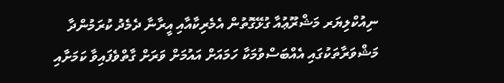ނިއުކްލިޔަރ މަޝްރޫޢުއާ ގުޅޭގޮތުން އެމެރިކާއާއި އީރާނާ ދެމެދު ކުރަމުންދާ މަޝްވަރާތަކުގައި އެއްބަސްވުމަކާ ހަމައަށް އައުމަށް ވަރަށް ގާތްވެފައިވާ ކަމަށާއި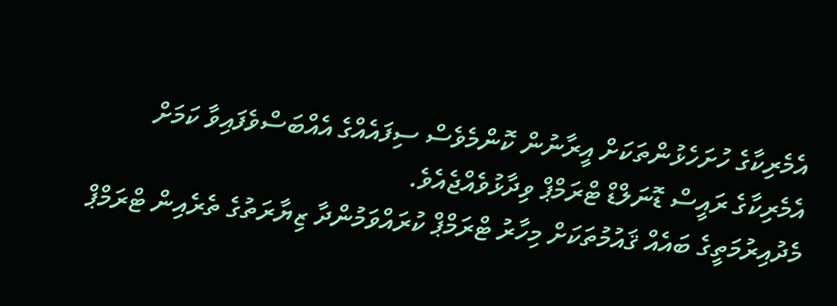އެމެރިކާގެ ހުށަހެޅުންތަކަށް އީރާނުން ކޮންމެވެސް ސިފައެއްގެ އެއްބަސްވެފައިވާ ކަމަށް އެމެރިކާގެ ރައީސް ޑޮނަލްޑް ޓްރަމްޕް ވިދާޅުވެއްޖެއެވެ.
މެދުއިރުމަތީގެ ބައެއް ޤައުމުތަކަށް މިހާރު ޓްރަމްޕް ކުރައްވަމުންދާ ޒިޔާރަތުގެ ތެރެއިން ޓްރަމްޕް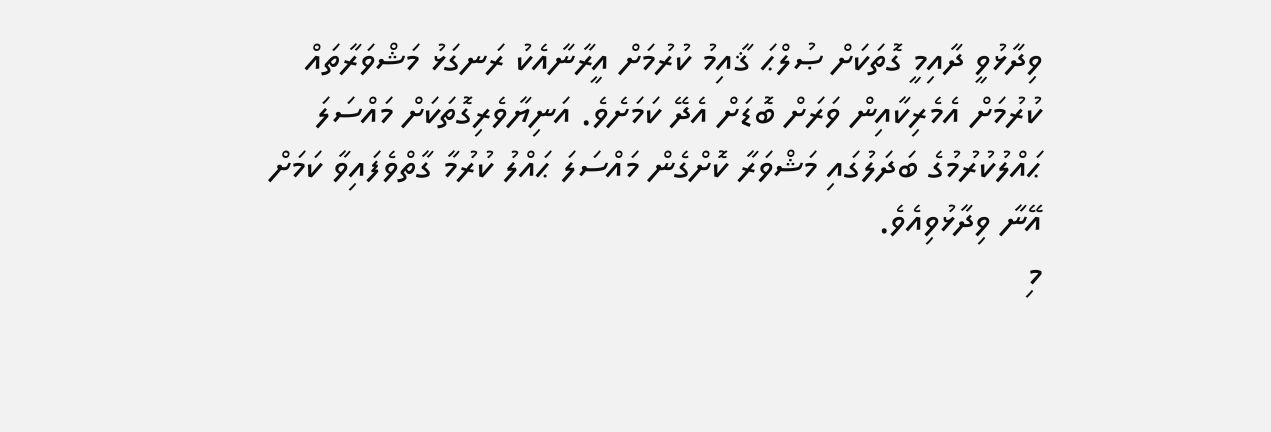ވިދާޅުވީ ދާއިމީ ގޮތަކަށް ޞުލްޙަ ޤާއިމު ކުރުމަށް އީރާނާއެކު ރަނގަޅު މަޝްވަރާތައް ކުރުމަށް އެމެރިކާއިން ވަރަށް ބޮޑަށް އެދޭ ކަމަށެވެ. އަނިޔާވެރިގޮތަކަށް މައްސަލަ ޙައްލުކުރުމުގެ ބަދަލުގައި މަޝްވަރާ ކޮށްގެން މައްސަލަ ޙައްލު ކުރުމާ ގާތްވެފައިވާ ކަމަށް އޭނާ ވިދާޅުވިއެވެ.
މި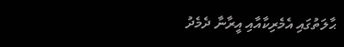ޙާލަތުގައި އެމެރިކާއާއި އީރާނާ ދެމެދު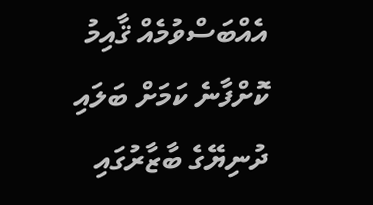އެއްބަސްވުމެއް ޤާއިމު ކޮށްފާނެ ކަމަށް ބަލައި ދުނިޔޭގެ ބާޒާރުގައި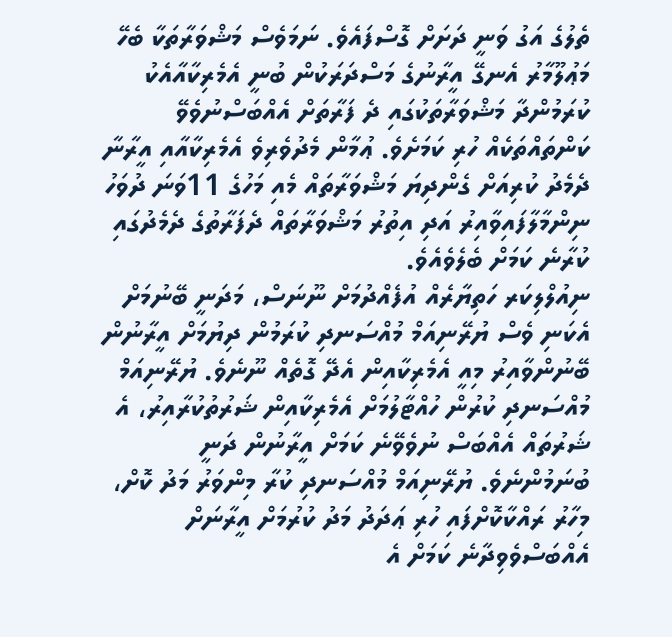ތެލުގެ އަގު ވަނީ ދަށަށް ގޮސްފައެވެ. ނަމަވެސް މަޝްވަރާތަކާ ބެހޭ މަޢުލޫމާރު އެނގޭ އީރާނުގެ މަސްދަރަކުން ބުނީ އެމެރިކާއާއެކު ކުރަމުންދާ މަޝްވަރާތަކުގައި ދެ ފަރާތަށް އެއްބަސްނުވެވޭ ކަންތައްތަކެއް ހުރި ކަމަށެވެ. ޢުމާން މެދުވެރިވެ އެމެރިކާއާއި އީރާނާ ދެމެދު ކުރިއަށް ގެންދިޔަ މަޝްވަރާތައް މެއި މަހުގެ 11ވަނަ ދުވަހު ނިންމާލާފައިވާއިރު އަދި އިތުރު މަޝްވަރާތައް ދެފަރާތުގެ ދެމެދުގައި ކުރާނެ ކަމަށް ބެލެވެއެވެ.
ނިއުލްލިކަރ ހަތިޔާރެއް އުފެއްދުމަށް ނޫނަސް، މަދަނީ ބޭނުމަށް އެކަނި ވެސް ޔުރޭނިއަމް މުއްސަނދި ކުރަމުން ދިޔުމަށް އީރާނުން ބޭނުންވާއިރު މިއީ އެމެރިކާއިން އެދޭ ގޮތެއް ނޫނެވެ. ޔުރޭނިއަމް މުއްސަނދި ކުރުން ހުއްޓާލުމަށް އެމެރިކާއިން ޝަރުތުކުރާއިރު، އެ ޝަރުތައް އެއްބަސް ނުވެވޭނެ ކަމަށް އީރާނުން ދަނީ ބުނަމުންނެވެ. ޔުރޭނިއަމް މުއްސަނދި ކުރާ މިންވަރު މަދު ކޮށް، މިހާރު ރައްކާކޮށްފައި ހުރި ޢަދަދު މަދު ކުރުމަށް އީރާނަށް އެއްބަސްވެވިދާނެ ކަމަށް އެ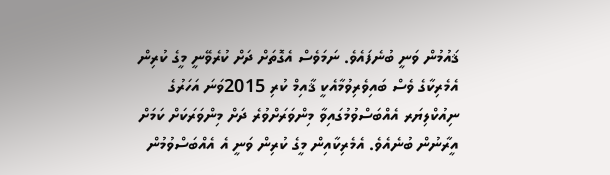ޤައުމުން ވަނީ ބުނެފައެވެ. ނަމަވެސް އެގޮތަށް ދަށް ކުރެވޭނީ މީގެ ކުރިން އެމެރިކާގެ ވެސް ބައިވެރިވުމާއެކީ ޤާއިމް ކުރި 2015ވަނަ އަހަރުގެ ނިއުކްލިޔަރ އެއްބަސްވުމުގައިވާ މިންވަރަށްވުރެ ދަށް މިންވަރަކަށް ކަމަށް އީރާނުން ބުނެއެވެ. އެމެރިކާއިން މީގެ ކުރިން ވަނީ އެ އެއްބަސްވުމުން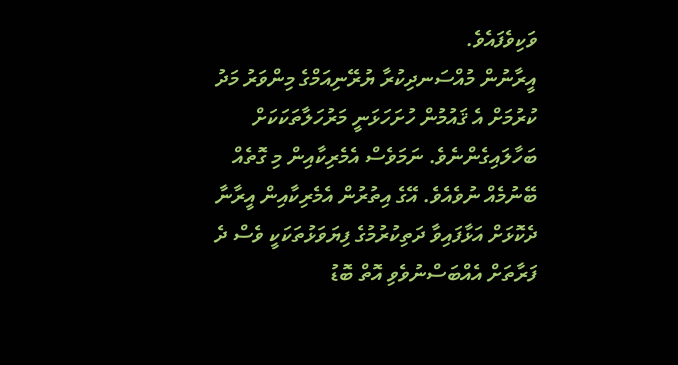ވަކިވެފައެވެ.
އީރާނުން މުއްސަނދިކުރާ ޔުރޭނިއަމްގެ މިންވަރު މަދު ކުރުމަށް އެ ޤައުމުން ހުށަހަޅަނީ މަރުހަލާތަކަކަށް ބަހާލައިގެންނެވެ. ނަމަވެސް އެމެރިކާއިން މި ގޮތެއް ބޭނުމެއް ނުވެއެވެ. އޭގެ އިތުރުން އެމެރިކާއިން އީރާނާ ދެކޮޅަށް އަޅާފައިވާ ދަތިކުރުމުގެ ފިޔަވަޅުތަކަކީ ވެސް ދެ ފަރާތަށް އެއްބަސްނުވެވި އޮތް ބޮޑު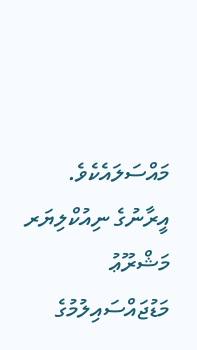މައްސަލައެކެވެ. އީރާނުގެ ނިއުކްލިޔަރ މަޝްރޫޢު މަޑުޖައްސައިލުމުގެ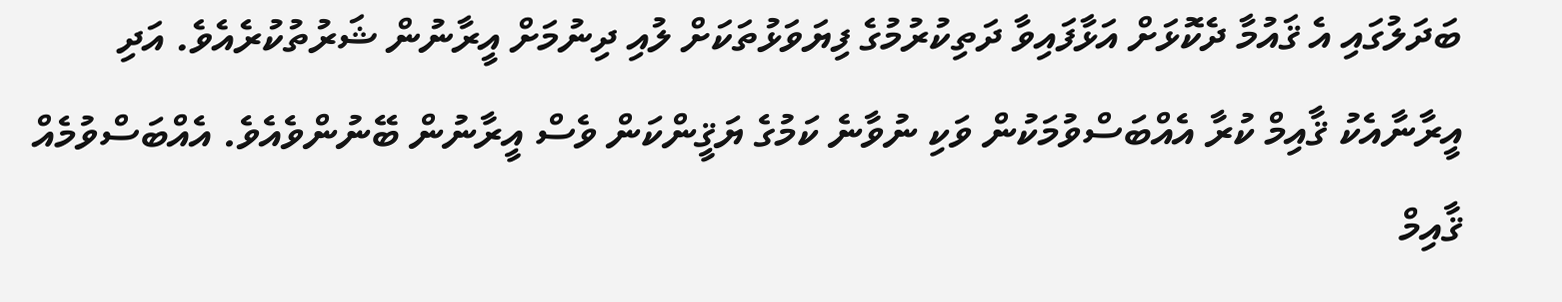ބަދަލުގައި އެ ޤައުމާ ދެކޮޅަށް އަޅާފައިވާ ދަތިކުރުމުގެ ފިޔަވަޅުތަކަށް ލުއި ދިނުމަށް އީރާނުން ޝަރުތުކުރެއެވެ. އަދި އީރާނާއެކު ޤާއިމް ކުރާ އެއްބަސްވުމަކުން ވަކި ނުވާނެ ކަމުގެ ޔަޤީންކަން ވެސް އީރާނުން ބޭނުންވެއެވެ. އެއްބަސްވުމެއް ޤާއިމް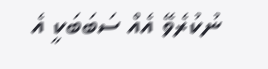ނުކުރެވޭ އެއް ސަބަބަކީ އެ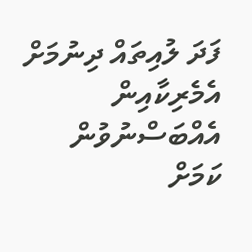ފަދަ ލުއިތައް ދިނުމަށް އެމެރިކާއިން އެއްބަސްނުވުން ކަމަށް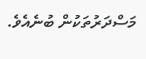މަސްދަރުތަކުން ބުނެއެވެ.